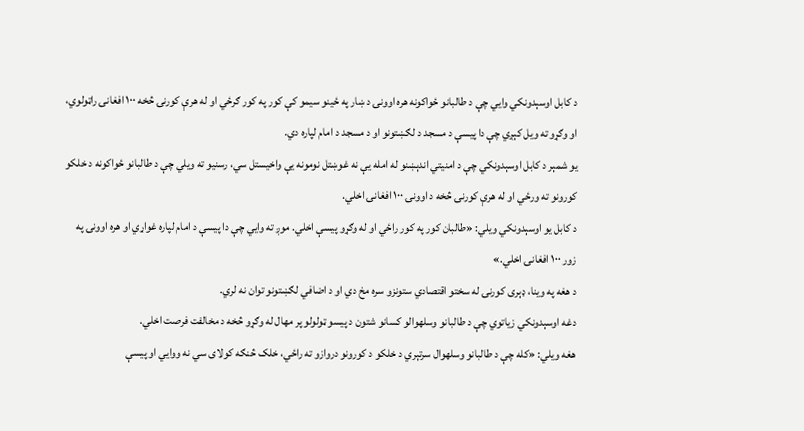د کابل اوسېدونکي وايي چې د طالبانو ځواکونه هره اوونۍ د ښار په ځینو سیمو کې کور په کور ګرځي او له هرې کورنۍ څخه ۱۰۰ افغانۍ راټولوي، او وګړو ته ویل کېږي چې دا پیسې د مسجد د لګښتونو او د مسجد د امام لپاره دي.
یو شمېر د کابل اوسېدونکي چې د امنیتي اندېښنو له امله یې نه غوښتل نومونه یې واخیستل سي، رسنیو ته ویلي چې د طالبانو ځواکونه د خلکو کورونو ته ورځي او له هرې کورنۍ څخه د اوونۍ ۱۰۰ افغانۍ اخلي.
د کابل یو اوسېدونکي ویلي: «طالبان کور په کور راځي او له وګړو پیسې اخلي. موږ ته وایي چې دا پیسې د امام لپاره غواړي او هره اوونۍ په زور ۱۰۰ افغانۍ اخلي.»
د هغه په وینا، ډېری کورنۍ له سختو اقتصادي ستونزو سره مخ دي او د اضافي لګښتونو توان نه لري.
دغه اوسېدونکي زیاتوي چې د طالبانو وسلهوالو کسانو شتون د پیسو ټولولو پر مهال له وګړو څخه د مخالفت فرصت اخلي.
هغه ویلي: «کله چې د طالبانو وسلهوال سرتېري د خلکو د کورونو دروازو ته راځي، خلک څنګه کولای سي نه ووایي او پیسې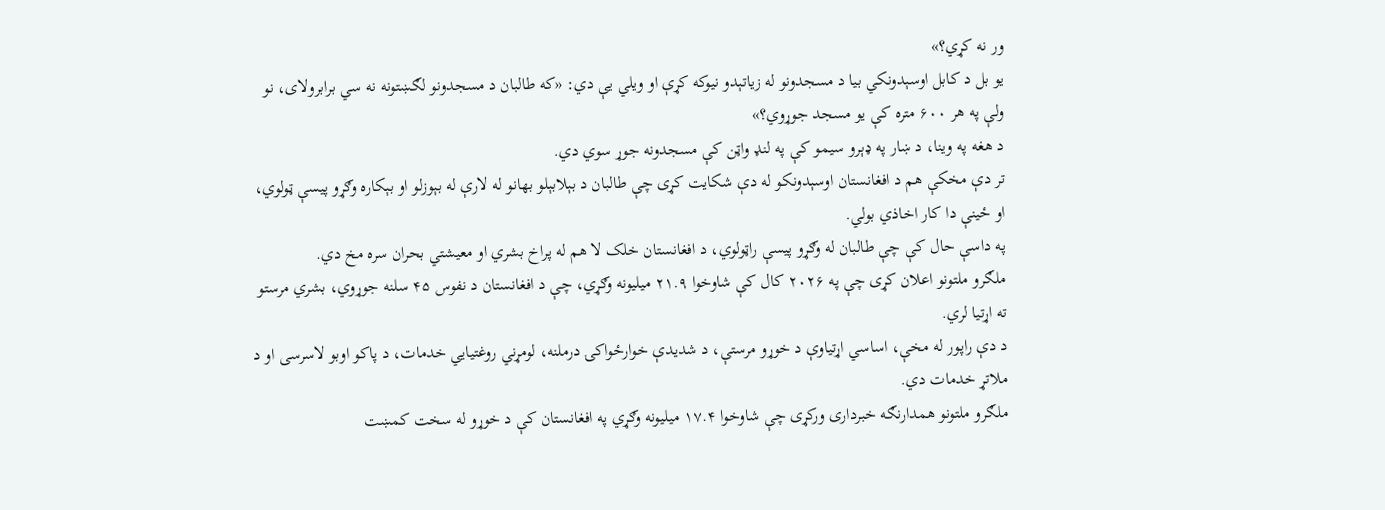ور نه کړي؟»
یو بل د کابل اوسېدونکي بیا د مسجدونو له زیاتېدو نیوکه کړې او ویلي یې دي: «که طالبان د مسجدونو لګښتونه نه سي برابرولای، نو ولې په هر ۶۰۰ متره کې یو مسجد جوړوي؟»
د هغه په وینا، د ښار په ډېرو سیمو کې په لنډ واټن کې مسجدونه جوړ سوي دي.
تر دې مخکې هم د افغانستان اوسېدونکو له دې شکایت کړی چې طالبان د بېلابېلو بهانو له لارې له بېوزلو او بېکاره وګړو پیسې ټولوي، او ځینې دا کار اخاذي بولي.
په داسې حال کې چې طالبان له وګړو پیسې راټولوي، د افغانستان خلک لا هم له پراخ بشري او معیشتي بحران سره مخ دي.
ملګرو ملتونو اعلان کړی چې په ۲۰۲۶ کال کې شاوخوا ۲۱.۹ میلیونه وګړي، چې د افغانستان د نفوس ۴۵ سلنه جوړوي، بشري مرستو ته اړتیا لري.
د دې راپور له مخې، اساسي اړتیاوې د خوړو مرستې، د شدیدې خوارځواکۍ درملنه، لومړني روغتیايي خدمات، د پاکو اوبو لاسرسی او د ملاتړ خدمات دي.
ملګرو ملتونو همدارنګه خبرداری ورکړی چې شاوخوا ۱۷.۴ میلیونه وګړي په افغانستان کې د خوړو له سخت کمښت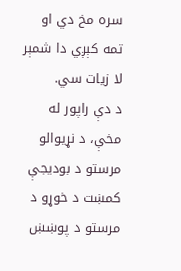سره مخ دي او تمه کېږي دا شمېر لا زیات سي.
د دې راپور له مخې، د نړیوالو مرستو د بودیجې کمښت د خوړو د مرستو د پوښښ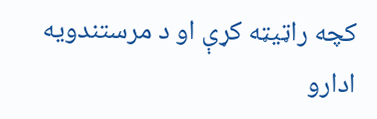کچه راټیټه کړې او د مرستندویه ادارو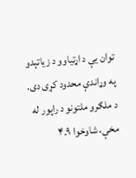توان یې د اړتیاوو د زیاتېدو په وړاندې محدود کړی دی.
د ملګرو ملتونو د راپور له مخې، شاوخوا ۴.۹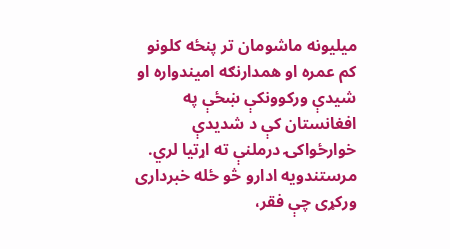میلیونه ماشومان تر پنځه کلونو کم عمره او همدارنګه امیندواره او شیدې ورکوونکې ښځې په افغانستان کې د شدیدې خوارځواکۍ درملنې ته اړتیا لري.
مرستندویه ادارو څو ځله خبرداری ورکړی چې فقر،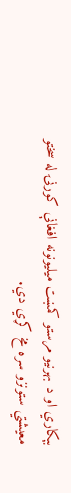بېکاري او د بهرنیو مرستو کمښت میلیونونه افغانې کورنۍ له سختو معیشتي ستونزو سره مخ کړي دي.